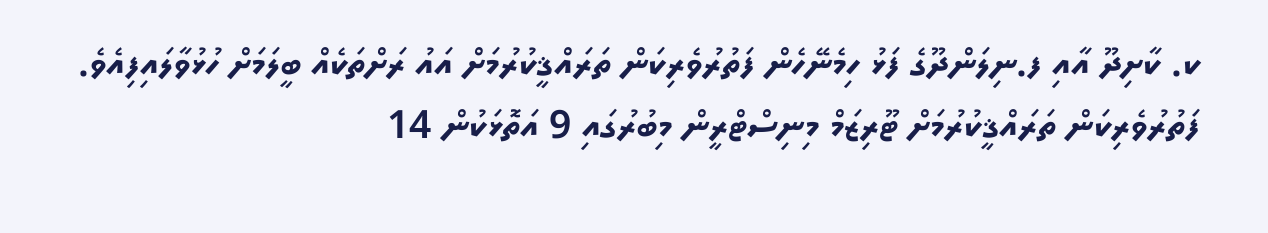ކ. ކާށިދޫ އާއި ފ.ނިލަންދޫގެ ފަޅު ހިމެނޭހެން ފަތުރުވެރިކަން ތަރައްޤީކުރުމަށް އައު ރަށްތަކެއް ބީލަމަށް ހުޅުވާލައިފިއެވެ.
ފަތުރުވެރިކަން ތަރައްޤީކުރުމަށް ޓޫރިޒަމް މިނިސްޓްރީން މިބުރުގައި 9 އަތޮޅަކުން 14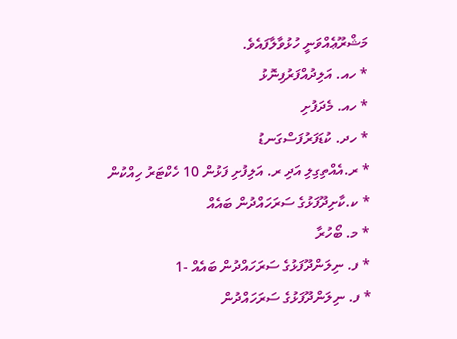މަޝްރޫޢެއްވަނީ ހުޅުވާލާފައެވެ.
* ހއ. އަލިދުއްފަރުފިނޮޅު
* ހއ. މެދަފުށި
* ހދ. ކުޑަފަރުފަސްގަނޑު
* ރ.އެއްތިގިލި އަދި ރ. އަލިފުށި ފަޅުން 10 ހެކްޓަރު ހިއްކުން
* ކ.ކާށިދޫފަޅުގެ ސަރަހައްދުން ބައެއް
* މ. ބޯހުރާ
* ފ. ނިލަންދޫފަޅުގެ ސަރަހައްދުން ބައެއް -1
* ފ. ނިލަންދޫފަޅުގެ ސަރަހައްދުން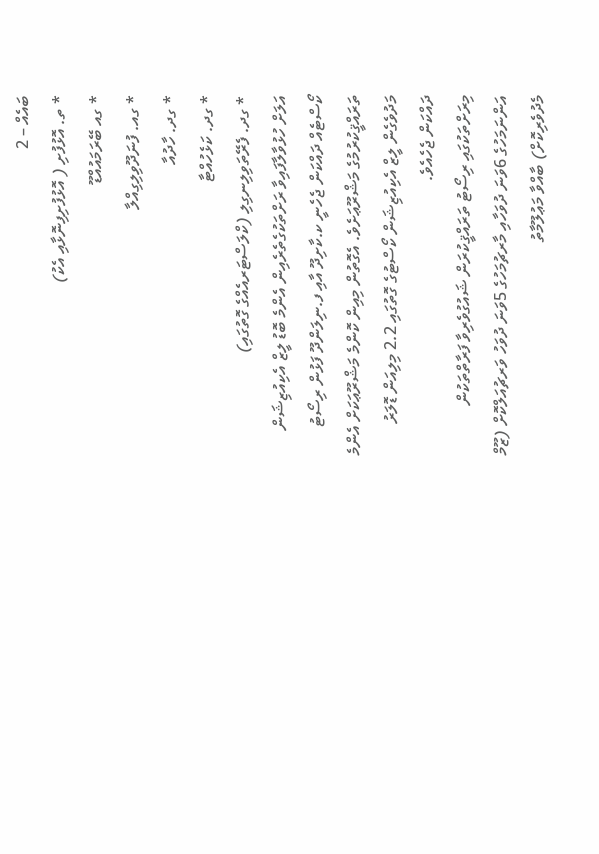ބައެއް – 2
* ތ. އޮޅުފުށި ( އޮޅުފުށިފިނޮޅާއި އެކު)
* ގއ ބޭރަމައުއްޑޫ
* ގއ. ފުނަދޫވިލިގިއްލާ
* ގދ. ހާދުއާ
* ގދ. ކަޅެހުއްޓާ
* ގދ. ފެރޭތަވިލިނގިލި (ކްލަސްޓަރއެއްގެ ގޮތުގައި)
އަލަށް ހުޅުވާލާފައިވާ ރަށްތަކުގެތެރެއިން އެންމެ ބޮޑު ލީޒް އެކިއުޒިޝަން ކޯސްޓެއް ދައްކަން ޖެހެނީ ކ.ކާށިދޫ އާއި ފ.ނިލަންދޫ ފަޅުން ރިސޯޓު ތަރައްޤީކުރުމުގެ މަޝްރޫޢަށެވެ. އެގޮތުން މިއިން ކޮންމެ މަޝްރޫޢަކަށް އެންމެ މަދުވެގެން ލީޒް އެކިއުޒިޝަން ކޯސްޓުގެ ގޮތުގައި 2.2 މިލިއަން ޑޮލަރު ދައްކަން ޖެހެއެވެ.
މިރަށްތަކުގައި ރިސޯޓު ތަރައްޤީކުރަން ޝައުގުވެރިވާ ފަރާތްތަކުން އަންނަމަހުގެ 6ވަނަ ދުވަހާއި މާރޗުމަހުގެ 5ވަނަ ދުވަހު ވަރޗުއަލްކޮށް (ޒޫމް މެދުވެރިކޮށް) ބާއްވާ މަޢުލޫމާތު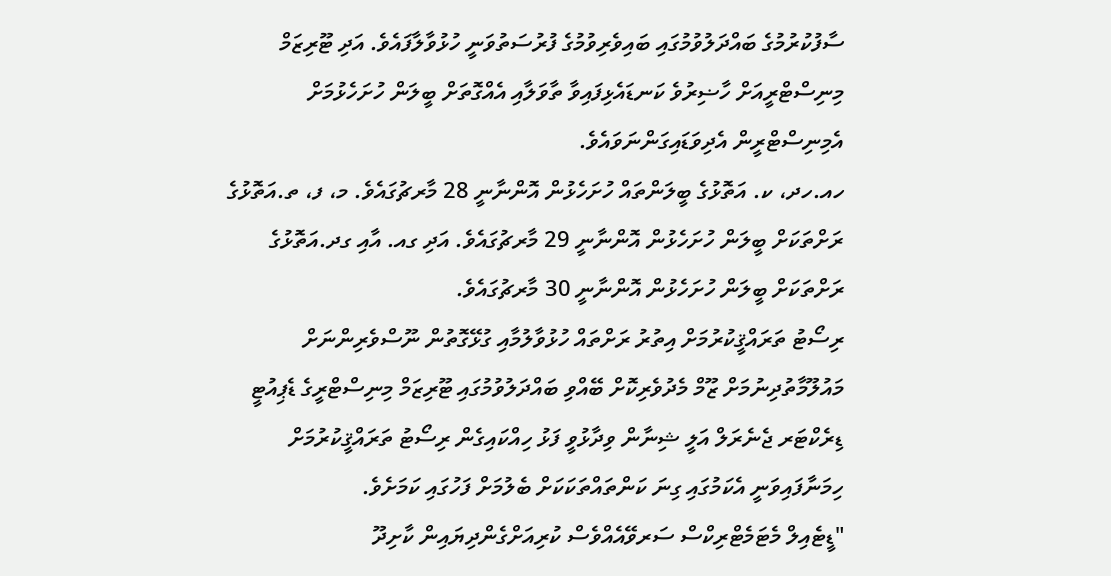ސާފުކުރުމުގެ ބައްދަލުވުމުގައި ބައިވެރިވުމުގެ ފުރުސަތުވަނީ ހުޅުވާލާފައެވެ. އަދި ޓޫރިޒަމް މިނިސްޓްރީއަށް ހާޟިރުވެ ކަނޑައެޅިފައިވާ ތާވަލާއި އެއްގޮތަށް ބީލަން ހުށަހެޅުމަށް އެމިނިސްޓްރީން އެދިވަޑައިގަންނަވައެވެ.
ހއ.ހދ، ކ. އަތޮޅުގެ ބީލަންތައް ހުށަހެޅުން އޮންނާނީ 28 މާރޗުގައެވެ. މ، ފ، ތ.އަތޮޅުގެ ރަށްތަކަށް ބީލަން ހުށަހެޅުން އޮންނާނީ 29 މާރޗުގައެވެ. އަދި ގއ. އާއި ގދ.އަތޮޅުގެ ރަށްތަކަށް ބީލަން ހުށަހެޅުން އޮންނާނީ 30 މާރޗުގައެވެ.
ރިސޯޓު ތަރައްޤީކުރުމަށް އިތުރު ރަށްތައް ހުޅުވާލުމާއި ގުޅޭގޮތުން ނޫސްވެރިންނަށް މައުލޫމާތުދިނުމަށް ޒޫމް މެދުވެރިކޮށް ބޭއްވި ބައްދަލުވުމުގައި ޓޫރިޒަމް މިނިސްޓްރީގެ ޑެޕިއުޓީ ޑިރެކްޓަރ ޖެނެރަލް އަލީ ޝިނާން ވިދާޅުވީ ފަޅު ހިއްކައިގެން ރިސޯޓު ތަރައްޤީކުރުމަށް ހިމަނާފައިވަނީ އެކަމުގައި ގިނަ ކަންތައްތަކަކަށް ބެލުމަށް ފަހުގައި ކަމަށެވެ.
"ޑީޓެއިލް މެޓަމެޓްރިކްސް ސަރވޭއެއްވެސް ކުރިއަށްގެންދިޔައިން ކާށިދޫ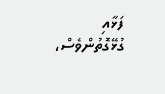ފަޅާއި ގުޅޭގޮތުންވެސް،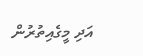އަދި މީގެއިތުރުން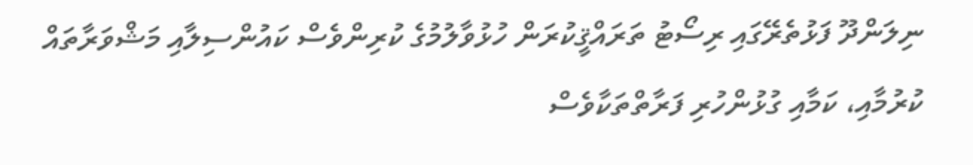ނިލަންދޫ ފަޅުތެރޭގައި ރިސޯޓު ތަރައްޤީކުރަން ހުޅުވާލުމުގެ ކުރިންވެސް ކައުންސިލާއި މަޝްވަރާތައް ކުރުމާއި، ކަމާއި ގުޅުންހުރި ފަރާތްތަކާވެސް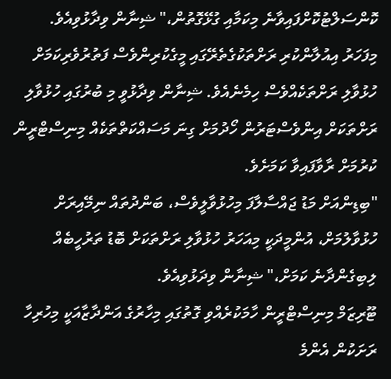ކޮންސަލްޓުކޮށްފައިވާނެ މިކަމާއި ގުޅޭގޮތުން،" ޝިނާން ވިދާޅުވިއެވެ.
މިފަހަރު އިއުލާންކުރި ރަށްތަކުގެތެރޭގައި މީގެކުރިންވެސް ފަތުރުވެރިކަމަށް ހުޅުވާލި ރަށްތަކެއްވެސް ހިމެނެއެވެ. ޝިނާން ވިދާޅުވީ މި ބުރުގައި ހުޅުވާލި ރަށްތަކަށް އިންވެސްޓަރުން ހޯދުމަށް ގިނަ މަސައްކަތްތަކެއް މިނިސްޓްރީން ކުރުމަށް ރާވާފައިވާ ކަމަށެވެ.
"ބިޑިންއަށް މަޑު ޖައްސާލާފަ މިހުޅުވާލީވެސް، ބަންދުތައް ނިމޭއިރަށް ހުޅުވާލުމަށް، އުންމީދަކީ މިއަހަރު ހުޅުވާލި ރަށްތަކަށް ބޮޑު ތަރުހީބެއް ލިބިގެންދާނެ ކަމަށް،" ޝިނާން ވިދަޅުވިއެވެ.
ޓޫރިޒަމް މިނިސްޓްރީން ހާމަކުރެއްވި ގޮތުގައި މިހާރުގެ އަންދާޒާއަކީ މިހުރިހާ ރަށަކުން އެންމެ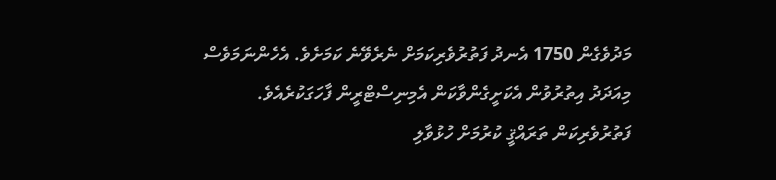މަދުވެގެން 1750 އެނދު ފަތުރުވެރިކަމަށް ނެރެވޭނެ ކަމަށެވެ. އެހެންނަމަވެސް މިއަދަދު އިތުރުވުން އެކަށީގެންވާކަން އެމިނިސްޓްރީން ފާހަގަކުރެއެވެ.
ފަތުރުވެރިކަން ތަރައްޤީ ކުރުމަށް ހުޅުވާލި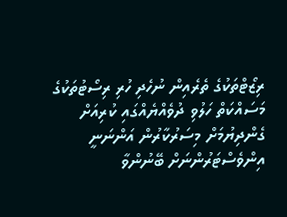ރިޒޯޓްތަކުގެ ތެރެއިން ނުހެދި ހުރި ރިސޯޓުތަކުގެ މަސައްކަތް ހަލުވި ދުވެއްޔެއްގައި ކުރިއަށް ގެންދިޔުމަށް މިސަރުކާރުން އަންނަނީ އިންވެސްޓަރުންނަށް ބޭނުންވާ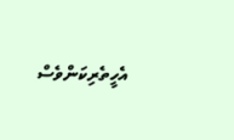އެހީތެރިކަންވެސް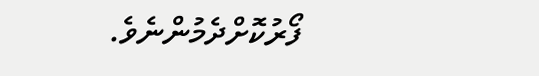ފޯރުކޮށްދެމުންނެވެ.